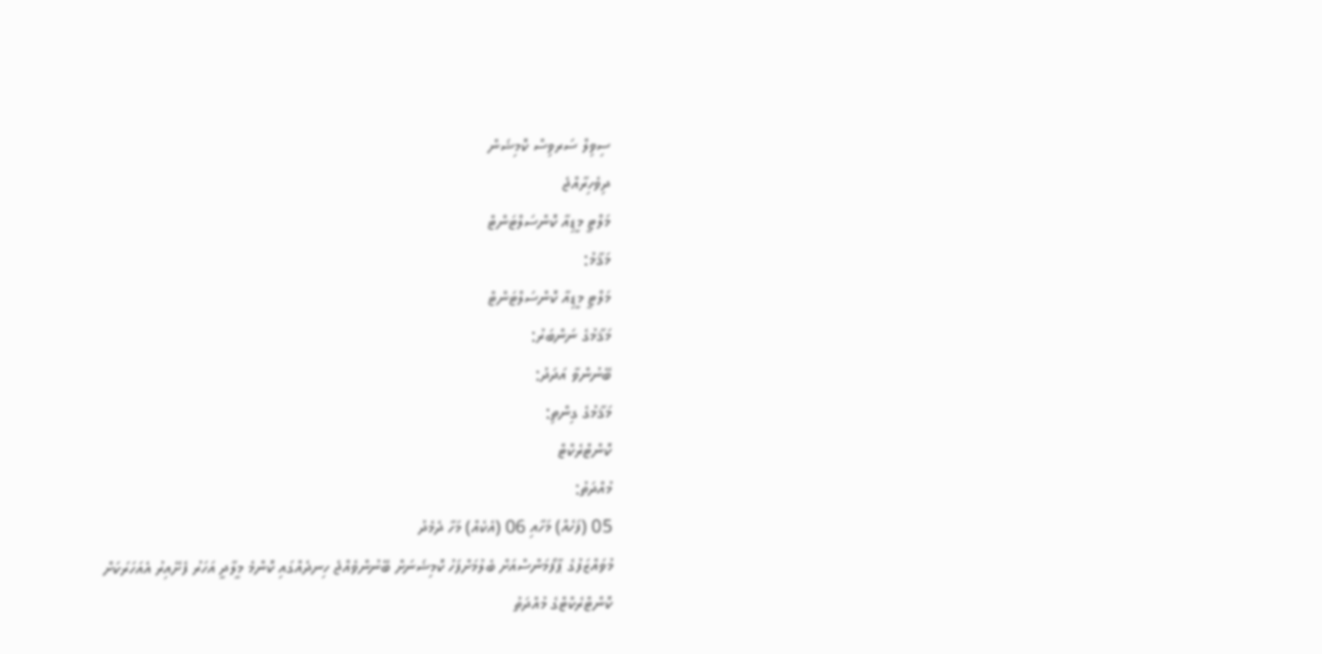ސިވިލް ސަރވިސް ކޮމިޝަން
ދިވެހިރާއްޖެ
މަލްޓީ މީޑިއާ ކޮންސަލްޓަންޓް
މަޤާމު:
މަލްޓީ މީޑިއާ ކޮންސަލްޓަންޓް
މަޤާމުގެ ނަންބަރު:
ބޭނުންވާ އަދަދު:
މަޤާމުގެ ގިންތި:
ކޮންޓްރެކްޓް
މުއްދަތު:
05 (ފަހެއް) މަހާއި 06 (އެކެއް) މަހާ ދެމެދު
މުވައްޒަފުގެ ޕާފޯމަންސްއަށް ބެލުމަށްފަހު ކޮމިޝަނަށް ބޭނުންވެއްޖެ ހިނދެއްގައި ކޮންމެ މީލާދީ އަހަރު ފެށޭއިރު އެއަހަރަކަށް ކޮންޓްރެކްޓްގެ މުއްދަތު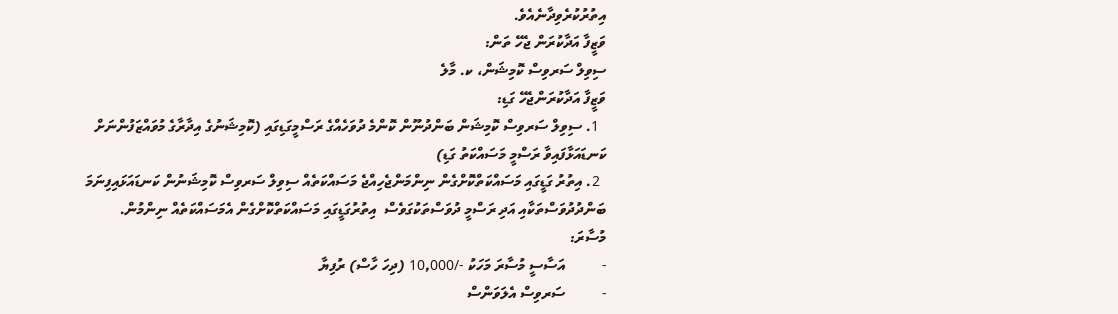އިތުރުކުރެވިދާނެއެވެ.
ވަޒީފާ އަދާކުރަން ޖެހޭ ތަން:
ސިވިލް ސަރވިސް ކޮމިޝަން، ކ. މާލެ
ވަޒީފާ އަދާކުރަންޖެހޭ ގަޑި:
  1. ސިވިލް ސަރވިސް ކޮމިޝަން ބަންދުނޫން ކޮންމެ ދުވަހެއްގެ ރަސްމީގަޑިގައި (ކޮމިޝަނުގެ އިދާރާގެ މުވައްޒަފުންނަށް ކަނޑައަޅާފައިވާ ރަސްމީ މަސައްކަތު ގަޑި)
  2. އިތުރު ގަޑީގައި މަސައްކަތްކޮށްގެން ނިންމަންޖެހިއްޖެ މަސައްކަތެއް ސިވިލް ސަރވިސް ކޮމިޝަނުން ކަނޑައަޅައިފިނަމަ ބަންދުދުވަސްތަކާއި އަދި ރަސްމީ ދުވަސްތަކުގަވެސް  އިތުރުގަޑީގައި މަސައްކަތްކޮށްގެން އެމަސައްކަތެއް ނިންމުން.
މުސާރަ:
-          އަސާސީ މުސާރަ މަހަކު -/10,000 (ދިހަ ހާސް) ރުފިޔާ
-          ސަރވިސް އެލަވަންސް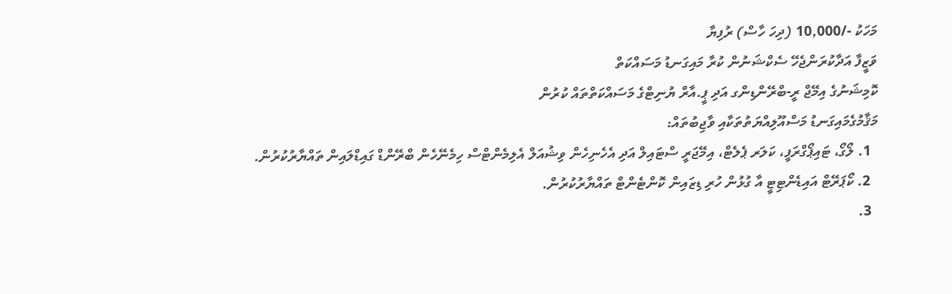މަހަކު -/10,000 (ދިހަ ހާސް) ރުފިޔާ
ވަޒީފާ އަދާކުރަންޖެހޭ ސެކްޝަނުން ކުރާ މައިގަނޑު މަސައްކަތް
ކޮމިޝަނުގެ އިމޭޖް ރީ-ބްރޭންޑިންގ އަދި ޕީ.އާރް ޔުނިޓްގެ މަސައްކަތްތައް ކުރުން
މަޤާމުގެމައިގަނޑު މަސްއޫލިއްޔަތުތަކާއި ވާޖިބުތައް:
  1. ލޯގޯ، ޓައިޕޯގްރަފީ، ކަލަރ ޕެލެޓް، އިމޭޖަރީ ސްޓައިލް އަދި އެހެނިހެން ވިޝުއަލް އެލިމެންޓްސް ހިމެނޭހެން ބްރޭންޑް ގައިޑްލައިން ތައްޔާރުކުރުން.
  2. ކޯޕަރޭޓް އައިޑެންޓިޓީ އާ ގުޅުން ހުރި ޑިޒައިން ކޮންޓެންޓް ތައްޔާރުކުރުން.
  3.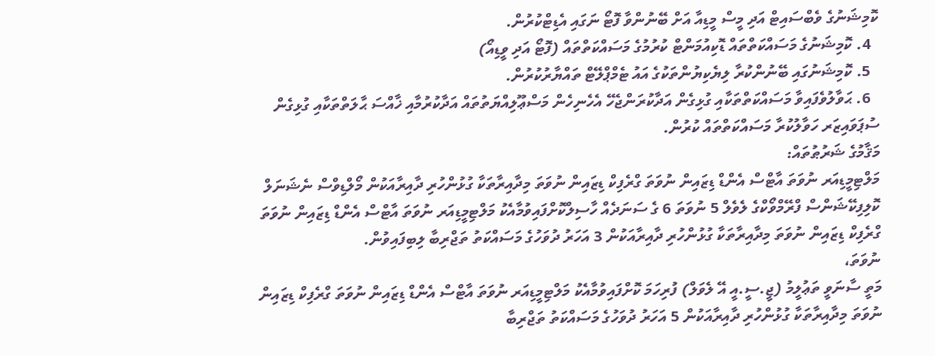ކޮމިޝަނުގެ ވެބްސައިޓް އަދި މީސް މީޑިއާ އަށް ބޭނުންވާ ފޮޓޯ ނަގައި އެޑިޓްކުރުން.
  4. ކޮމިޝަނުގެ މަސައްކަތްތައް ޑޮކިއުމަންޓް ކުރުމުގެ މަސައްކަތްތައް (ފޮޓޯ އަދި ވީޑިއޯ)
  5. ކޮމިޝަނުގައި ބޭނުންކުރާ ލިޔެކިޔުންތަކުގެ އައު ޓެމްޕްލޭޓް ތައްޔާރުކުރުން.
  6. ޙަވާލުވެފައިވާ މަސައްކަތްތަކާއި ގުޅިގެން އަދާކުރަންޖެހޭ އެހެނިހެން މަސްޢޫލިއްޔަތުތައް އަދާކުރުމާއި ޚާއްސަ ޙާލަތްތަކާއި ގުޅިގެން ސުޕަވައިޒަރ ހަވާލުކުރާ މަސައްކަތްތައް ކުރުން.
މަޤާމުގެ ޝަރުޠުތައް:
މަލްޓިމީޑިއަރ ނުވަތަ އާޓްސް އެންޑް ޑިޒައިން ނުވަތަ ގްރެފިކް ޑިޒައިން ނުވަތަ މިދާއިރާތަކާ ގުޅުންހުރި ދާއިރާއަކުން މޯލްޑިވްސް ނެޝަނަލް ކޮލިފިކޭޝަންސް ފްރޭމްވޯކްގެ ލެވެލް 5 ނުވަތަ 6 ގެ ސަނަދެއް ހާސިލްކޮށްފައިވުމާއެކު މަލްޓިމީޑިއަރ ނުވަތަ އާޓްސް އެންޑް ޑިޒައިން ނުވަތަ ގްރެފިކް ޑިޒައިން ނުވަތަ މިދާއިރާތަކާ ގުޅުންހުރި ދާއިރާއަކުން 3 އަހަރު ދުވަހުގެ މަސައްކަތު ތަޖްރިބާ ލިބިފައިވުން.
ނުވަތަ،
މަތީ ސާނަވީ ތަޢުލީމު (ޖީ.ސީ.އީ އޭ ލެވަލް) ފުރިހަމަ ކޮށްފައިވުމާއެކު މަލްޓިމީޑިއަރ ނުވަތަ އާޓްސް އެންޑް ޑިޒައިން ނުވަތަ ގްރެފިކް ޑިޒައިން ނުވަތަ މިދާއިރާތަކާ ގުޅުންހުރި ދާއިރާއަކުން 5 އަހަރު ދުވަހުގެ މަސައްކަތު ތަޖްރިބާ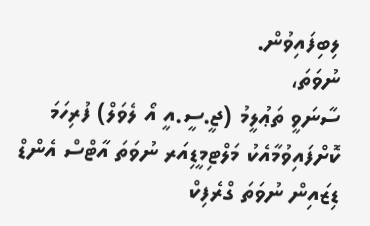ލިބިފައިވުން.
ނުވަތަ،
ސާނަވީ ތަޢުލީމު (ޖީ.ސީ.އީ އޯ ލެވަލް) ފުރިހަމަ ކޮށްފައިވުމާއެކު މަލްޓިމީޑިއަރ ނުވަތަ އާޓްސް އެންޑް ޑިޒައިން ނުވަތަ ގްރެފިކް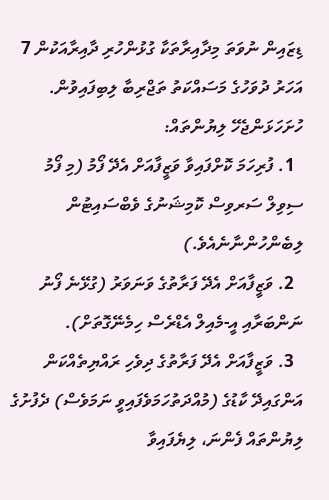ޑިޒައިން ނުވަތަ މިދާއިރާތަކާ ގުޅުންހުރި ދާއިރާއަކުން 7 އަހަރު ދުވަހުގެ މަސައްކަތު ތަޖްރިބާ ލިބިފައިވުން.
ހުށަހަޅަންޖެހޭ ލިޔުންތައް:
  1. ފުރިހަމަ ކޮށްފައިވާ ވަޒީފާއަށް އެދޭ ފޯމު (މި ފޯމު ސިވިލް ސަރވިސް ކޮމިޝަނުގެ ވެބްސައިޓުން ލިބެންހުންނާނެއެވެ.)
  2. ވަޒީފާއަށް އެދޭ ފަރާތުގެ ވަނަވަރު (ގުޅޭނެ ފޯނު ނަންބަރާއި އީ-މެއިލް އެޑްރެސް ހިމެނޭގޮތަށް).
  3. ވަޒީފާއަށް އެދޭ ފަރާތުގެ ދިވެހި ރައްޔިތެއްކަން އަންގައިދޭ ކާޑުގެ (މުއްދަތުހަމަވެފައިވީ ނަމަވެސް) ދެފުށުގެ ލިޔުންތައް ފެންނަ، ލިޔެފައިވާ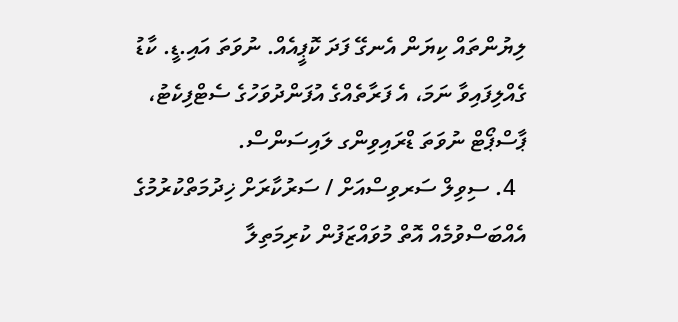ލިޔުންތައް ކިޔަން އެނގޭ ފަދަ ކޮޕީއެއް. ނުވަތަ އައި.ޑީ. ކާޑު ގެއްލިފައިވާ ނަމަ، އެ ފަރާތެއްގެ އުފަންދުވަހުގެ ސެޓްފިކެޓު، ޕާސްޕޯޓް ނުވަތަ ޑްރައިވިންގ ލައިސަންސް.
  4. ސިވިލް ސަރވިސްއަށް / ސަރުކާރަށް ޚިދުމަތްކުރުމުގެ އެއްބަސްވުމެއް އޮތް މުވައްޒަފުން ކުރިމަތިލާ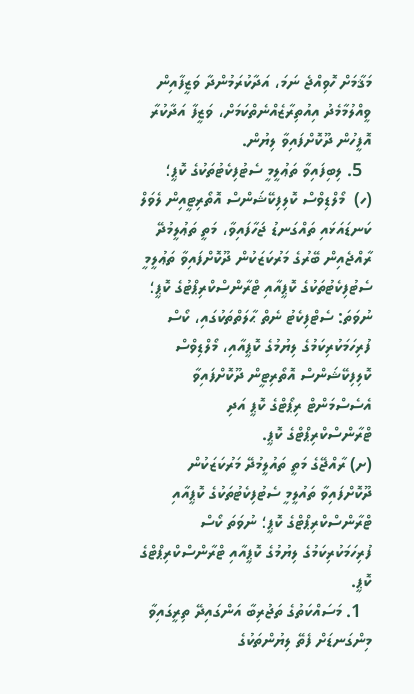މަޤާމަށް ހޮވިއްޖެ ނަމަ، އަދާކުރަމުންދާ ވަޒީފާއިން ވީއްލުމާމެދު އިއުތިރާޒެއްނެތްކަމަށް، ވަޒީފާ އަދާކުރާ އޮފީހުން ދޫކޮށްފައިވާ ލިޔުން.
  5. ލިބިފައިވާ ތަޢުލީމީ ސެޓުފިކެޓުތަކުގެ ކޮޕީ؛
(ހ)  މޯލްޑިވްސް ކޮލިފިކޭޝަންސް އޮތޯރިޓީއިން ލެވަލް ކަނޑައަޅައި ތައްގަނޑު ޖަހާފައިވާ، މަތީ ތަޢުލީމުދޭ ރާއްޖެއިން ބޭރުގެ މަރުކަޒަކުން ދޫކޮށްފައިވާ ތަޢުލީމީ ސެޓުފިކެޓުތަކުގެ ކޮޕީއާއި ޓްރާންސްކްރިޕްޓުގެ ކޮޕީ؛ ނުވަތަ: ސެޓްފިކެޓު ނެތް ޙާލަތްތަކުގައި، ކޯސް ފުރިހަމަކުރިކަމުގެ ލިޔުމުގެ ކޮޕީއާއި، މޯލްޑިވްސް ކޮލިފިކޭޝަންސް އޮތޯރިޓީން ދޫކޮށްފައިވާ އެސެސްމަންޓް ރިޕޯޓްގެ ކޮޕީ އަދި ޓްރާންސްކްރިޕްޓްގެ ކޮޕީ.
(ށ) ރާއްޖޭގެ މަތީ ތައުލީމުދޭ މަރުކަޒަކުން ދޫކޮށްފައިވާ ތައުލީމީ ސެޓުފިކެޓުތަކުގެ ކޮޕީއާއި ޓްރާންސްކްރިޕްޓްގެ ކޮޕީ؛ ނުވަތަ ކޯސް ފުރިހަމަކުރިކަމުގެ ލިޔުމުގެ ކޮޕީއާއި ޓްރާންސްކްރިޕްޓްގެ ކޮޕީ.
  1. މަސައްކަތުގެ ތަޖުރިބާ އަންގައިދޭ ތިރީގައިވާ މިންގަނޑަށް ފެތޭ ލިޔުންތަކުގެ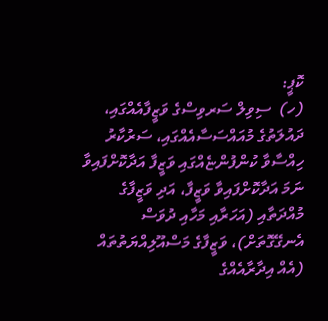ކޮޕީ:
(ހ)  ސިވިލް ސަރވިސްގެ ވަޒީފާއެއްގައި، ދައުލަތުގެ މުއައްސަސާއެއްގައި، ސަރުކާރު ހިއްސާވާ ކުންފުންޏެއްގައި ވަޒީފާ އަދާކޮށްފައިވާ ނަމަ އަދާކޮށްފައިވާ ވަޒީފާ، އަދި ވަޒީފާގެ މުއްދަތާއި (އަހަރާއި މަހާއި ދުވަސް އެނގޭގޮތަށް)، ވަޒީފާގެ މަސްއޫލިއްޔަތުތައް (އެއް އިދާރާއެއްގެ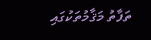ތަފާތު މަޤާމުތަކުގައި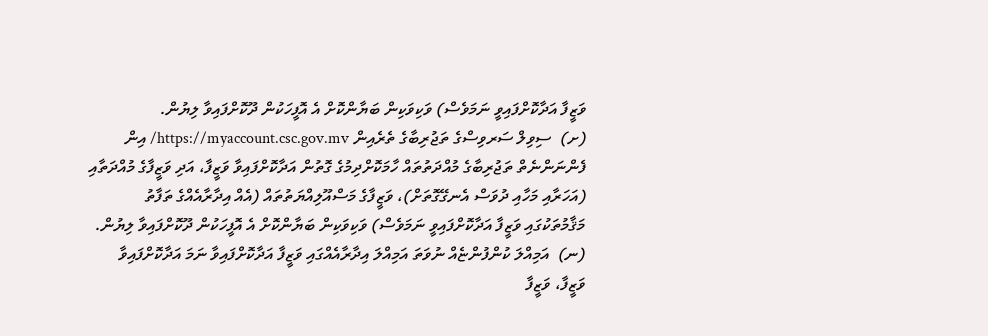ވަޒީފާ އަދާކޮށްފައިވީ ނަމަވެސް) ވަކިވަކިން ބަޔާންކޮށް އެ އޮފީހަކުން ދޫކޮށްފައިވާ ލިޔުން.
(ށ)  ސިވިލް ސަރވިސްގެ ތަޖުރިބާގެ ތެރެއިން https://myaccount.csc.gov.mv/ އިން ފެންނަންނެތް ތަޖުރިބާގެ މުއްދަތުތައް ހާމަކޮށްދިމުގެ ގޮތުން އަދާކޮށްފައިވާ ވަޒީފާ، އަދި ވަޒީފާގެ މުއްދަތާއި (އަހަރާއި މަހާއި ދުވަސް އެނގޭގޮތަށް)، ވަޒީފާގެ މަސްއޫލިއްޔަތުތައް (އެއް އިދާރާއެއްގެ ތަފާތު މަޤާމުތަކުގައި ވަޒީފާ އަދާކޮށްފައިވީ ނަމަވެސް) ވަކިވަކިން ބަޔާންކޮށް އެ އޮފީހަކުން ދޫކޮށްފައިވާ ލިޔުން.
(ނ)  އަމިއްލަ ކުންފުންޏެއް ނުވަތަ އަމިއްލަ އިދާރާއެއްގައި ވަޒީފާ އަދާކޮށްފައިވާ ނަމަ އަދާކޮށްފައިވާ ވަޒީފާ، ވަޒީފާ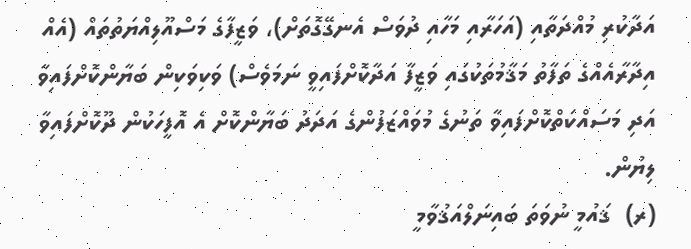އަދާކުރި މުއްދަތާއި (އަހަރާއި މަހާއި ދުވަސް އެނގޭގޮތަށް)، ވަޒީފާގެ މަސްއޫލިއްޔަތުތައް (އެއް އިދާރާއެއްގެ ތަފާތު މަޤާމުތަކުގައި ވަޒީފާ އަދާކޮށްފައިވީ ނަމަވެސް) ވަކިވަކިން ބަޔާންކޮށްފައިވާ އަދި މަސައްކަތްކޮށްފައިވާ ތަނުގެ މުވައްޒަފުންގެ އަދަދު ބަޔާންކޮށް އެ އޮފީހަކުން ދޫކޮށްފައިވާ ލިޔުން.
(ރ)  ޤައުމީ ނުވަތަ ބައިނަލްއަޤުވާމީ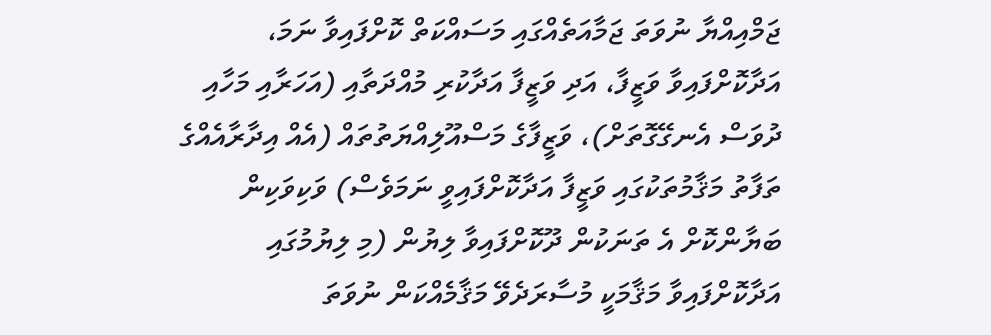ޖަމްއިއްޔާ ނުވަތަ ޖަމާއަތެއްގައި މަސައްކަތް ކޮށްފައިވާ ނަމަ، އަދާކޮށްފައިވާ ވަޒީފާ، އަދި ވަޒީފާ އަދާކުރި މުއްދަތާއި (އަހަރާއި މަހާއި ދުވަސް އެނގޭގޮތަށް)، ވަޒީފާގެ މަސްއޫލިއްޔަތުތައް (އެއް އިދާރާއެއްގެ ތަފާތު މަޤާމުތަކުގައި ވަޒީފާ އަދާކޮށްފައިވީ ނަމަވެސް) ވަކިވަކިން ބަޔާންކޮށް އެ ތަނަކުން ދޫކޮށްފައިވާ ލިޔުން (މި ލިޔުމުގައި އަދާކޮށްފައިވާ މަޤާމަކީ މުސާރަދެވޭ މަޤާމެއްކަން ނުވަތަ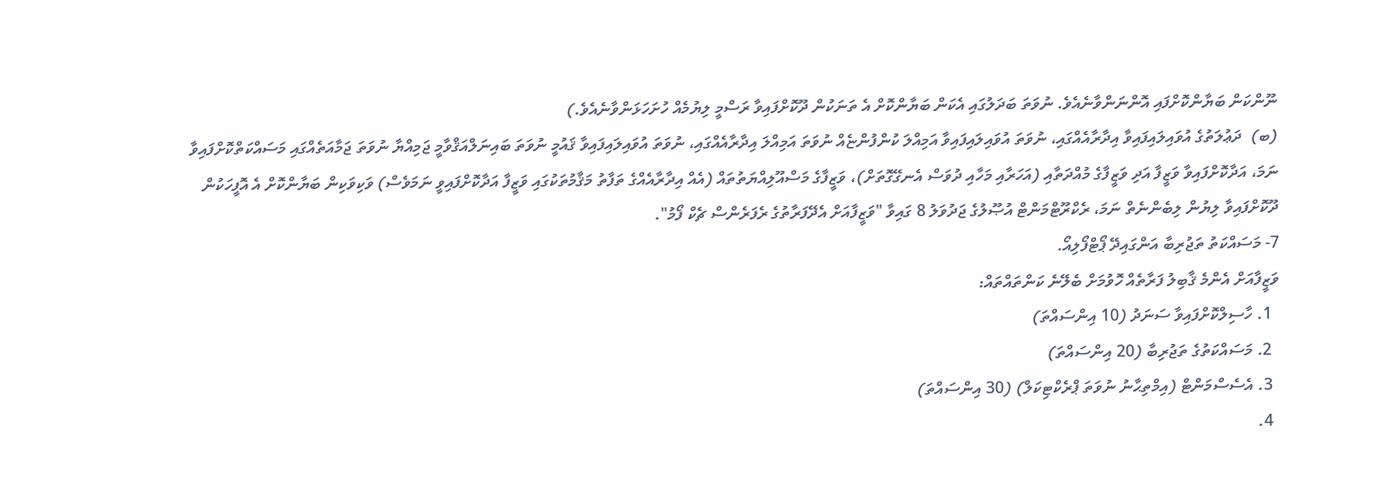ނޫންކަން ބަޔާންކޮށްފައި އޮންނަންވާނެއެވެ. ނުވަތަ ބަދަލުގައި އެކަން ބަޔާންކޮށް އެ ތަނަކުން ދޫކޮށްފައިވާ ރަސްމީ ލިޔުމެއް ހުށަހަޅަންވާނެއެވެ.)
(ބ)  ދަޢުލަތުގެ އުވައިލައިފައިވާ އިދާރާއެއްގައި، ނުވަތަ އުވައިލައިފައިވާ އަމިއްލަ ކުންފުންޏެއް ނުވަތަ އަމިއްލަ އިދާރާއެއްގައި، ނުވަތަ އުވައިލައިފައިވާ ޤައުމީ ނުވަތަ ބައިނަލްއަޤްވާމީ ޖަމިއްޔާ ނުވަތަ ޖަމާއަތެއްގައި މަސައްކަތްކޮށްފައިވާ ނަމަ، އަދާކޮށްފައިވާ ވަޒީފާ އަދި ވަޒީފާގެ މުއްދަތާއި (އަހަރާއި މަހާއި ދުވަސް އެނގޭގޮތަށް)، ވަޒީފާގެ މަސްއޫލިއްޔަތުތައް (އެއް އިދާރާއެއްގެ ތަފާތު މަޤާމުތަކުގައި ވަޒީފާ އަދާކޮށްފައިވީ ނަމަވެސް) ވަކިވަކިން ބަޔާންކޮށް އެ އޮފީހަކުން ދޫކޮށްފައިވާ ލިޔުން ލިބެންނެތް ނަމަ، ރެކްރޫޓްމަންޓް އުޞޫލުގެ ޖަދުވަލު 8 ގައިވާ "ވަޒީފާއަށް އެދޭފަރާތުގެ ރެފަރެންސް ޗެކް ފޯމު".
7- މަސައްކަތު ތަޖުރިބާ އަންގައިދޭ ޕޯޓްފޯލިއޯ.
ވަޒީފާއަށް އެންމެ ޤާބިލު ފަރާތެއް ހޮވުމަށް ބެލޭނެ ކަންތައްތައް:
  1. ހާސިލްކޮށްފައިވާ ސަނަދު (10 އިންސައްތަ)
  2. މަސައްކަތުގެ ތަޖުރިބާ (20 އިންސައްތަ)
  3. އެސެސްމަންޓް (އިމްތިޙާނު ނުވަތަ ޕްރެކްޓިކަލް) (30 އިންސައްތަ)
  4.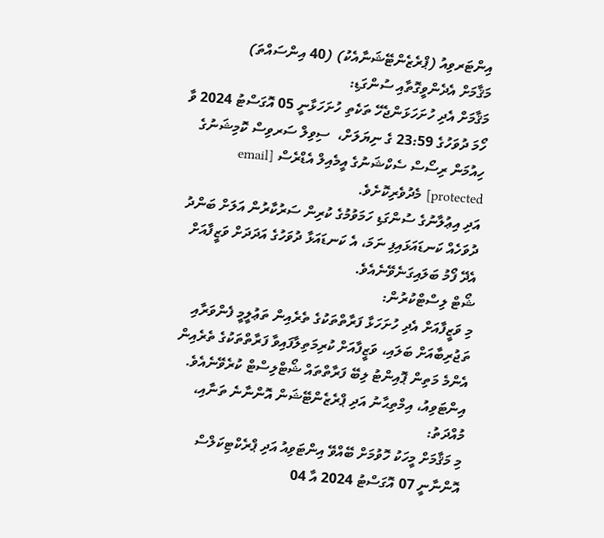އިންޓަރވިއު (ޕްރެޒެންޓޭޝަނާއެކު) (40 އިންސައްތަ)
މަޤާމަށް އެދެންވީގޮތާއި ސުންގަޑި:
މަޤާމަށް އެދި ހުށަހަޅަންޖެހޭ ތަކެތި ހުށަހަޅާނީ 05 އޮގަސްޓު 2024 ވާ ހޯމަ ދުވަހުގެ 23:59 ގެ ނިޔަލަށް،  ސިވިލް ސަރވިސް ކޮމިޝަނުގެ ހިއުމަން ރިސޯސް ސެކްޝަނުގެ އީމެއިލް އެޑްރެސް [email protected] މެދުވެރިކޮށެވެ.
އަދި އިޢުލާނުގެ ސުންގަޑި ހަމަވުމުގެ ކުރިން ސަރުކާރުން އަލަށް ބަންދު ދުވަހެއް ކަނޑައަޅައިފި ނަމަ، އެ ކަނޑައަޅާ ދުވަހުގެ އަދަދަށް ވަޒީފާއަށް އެދޭ ފޯމު ބަލައިގަނެވޭނެއެވެ.
ޝޯޓް ލިސްޓްކުރުން:
މި ވަޒީފާއަށް އެދި ހުށަހަޅާ ފަރާތްތަކުގެ ތެރެއިން ތަޢުލީމީ ފެންވަރާއި ތަޖުރިބާއަށް ބަލައި، ވަޒީފާއަށް ކުރިމަތިލާފައިވާ ފަރާތްތަކުގެ ތެރެއިން އެންމެ މަތިން ޕޮއިންޓު ލިބޭ ފަރާތްތައް ޝޯޓްލިސްޓް ކުރެވޭނެއެވެ.
އިންޓަވިއު، އިމްތިޙާނު އަދި ޕްރެޒެންޓޭޝަން އޮންނާނެ ތަނާއި، މުއްދަތު:
މި މަޤާމަށް މީހަކު ހޮވުމަށް ބޭއްވޭ އިންޓަވިއު އަދި ޕްރެކްޓިކަލްސް އޮންނާނީ 07 އޮގަސްޓު 2024 އާ 04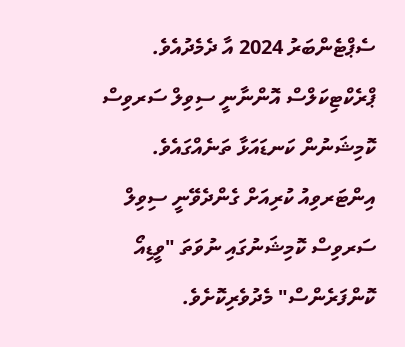ސެޕްޓެންބަރު 2024 އާ ދެމެދުއެވެ. ޕްރެކްޓިކަލްސް އޮންނާނީ ސިވިލް ސަރވިސް ކޮމިޝަނުން ކަނޑައަޅާ ތަނެއްގައެވެ. އިންޓަރވިއު ކުރިއަށް ގެންދެވޭނީ ސިވިލް ސަރވިސް ކޮމިޝަނުގައި ނުވަތަ "ވީޑިއޯ ކޮންފަރެންސް" މެދުވެރިކޮށެވެ.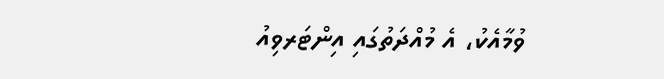ވުމާއެކު، އެ މުއްދަތުގައި އިންޓަރވިއު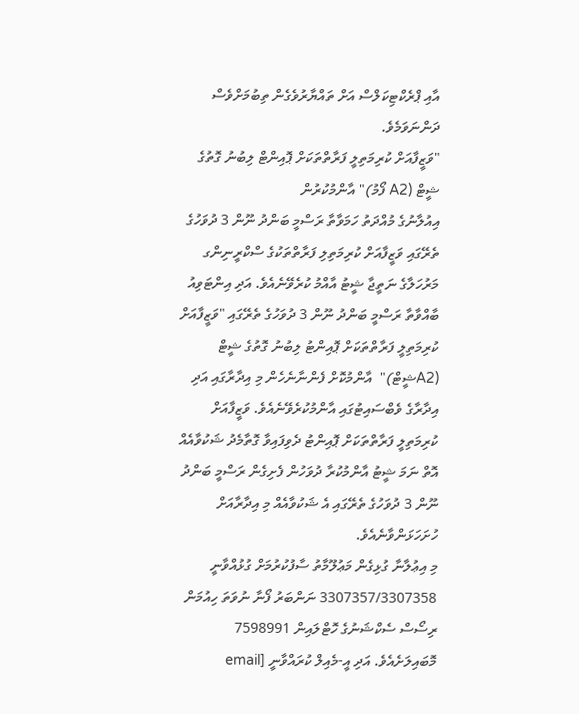އާއި ޕްރެކްޓިކަލްސް އަށް ތައްޔާރުވެގެން ތިބުމަށްވެސް ދަންނަވަމެވެ.
"ވަޒީފާއަށް ކުރިމަތިލީ ފަރާތްތަކަށް ޕޮއިންޓް ލިބުނު ގޮތުގެ ޝީޓް (A2 ފޯމު)" އާންމުކުރުން
އިއުލާނުގެ މުއްދަތު ހަމަވާތާ ރަސްމީ ބަންދު ނޫން 3 ދުވަހުގެ ތެރޭގައި ވަޒީފާއަށް ކުރިމަތިލި ފަރާތްތަކުގެ ސްކްރީނިންގ މަރުހަލާގެ ނަތީޖާ ޝީޓު އާއްމު ކުރެވޭނެއެވެ. އަދި އިންޓަވިއު ބާއްވާތާ ރަސްމީ ބަންދު ނޫން 3 ދުވަހުގެ ތެރޭގައި "ވަޒީފާއަށް ކުރިމަތިލީ ފަރާތްތަކަށް ޕޮއިންޓު ލިބުނު ގޮތުގެ ޝީޓް (A2ޝީޓް)"  އާންމުކޮށް ފެންނާނެހެން މި އިދާރާގައި އަދި އިދާރާގެ ވެބްސައިޓުގައި އާންމުކުރެވޭނެއެވެ. ވަޒީފާއަށް ކުރިމަތިލީ ފަރާތްތަކަށް ޕޮއިންޓު ދެވިފައިވާ ގޮތާމެދު ޝަކުވާއެއް އޮތް ނަމަ ޝީޓު އާންމުކުރާ ދުވަހުން ފެށިގެން ރަސްމީ ބަންދު ނޫން 3 ދުވަހުގެ ތެރޭގައި އެ ޝަކުވާއެއް މި އިދާރާއަށް ހުށަހަޅަންވާނެއެވެ.
މި އިޢުލާނާ ގުޅިގެން މަޢުލޫމާތު ސާފުކުރުމަށް ގުޅުއްވާނީ 3307357/3307358 ނަންބަރު ފޯނާ ނުވަތަ ހިއުމަން ރިސޯސް ސެކްޝަނުގެ ހޮޓްލައިން 7598991 މޮބައިލަށެއެވެ. އަދި އީ-މެއިލް ކުރައްވާނީ [email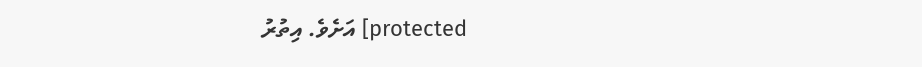protected] އަށެވެ. އިތުރު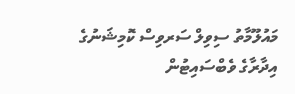މައުލޫމާތު ސިވިލް ސަރވިސް ކޮމިޝަނުގެ އިދާރާގެ ވެބްސައިޓުން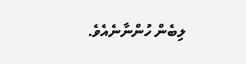ލިބެން ހުންނާނެއެވެ.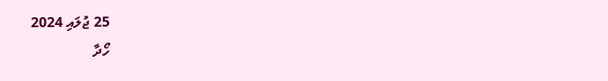25 ޖުލައި 2024
ހޯދާ